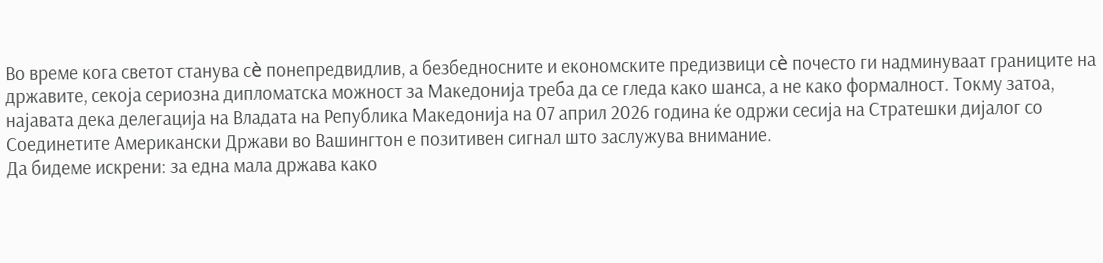Во време кога светот станува сè понепредвидлив, а безбедносните и економските предизвици сè почесто ги надминуваат границите на државите, секоја сериозна дипломатска можност за Македонија треба да се гледа како шанса, а не како формалност. Токму затоа, најавата дека делегација на Владата на Република Македонија на 07 април 2026 година ќе одржи сесија на Стратешки дијалог со Соединетите Американски Држави во Вашингтон е позитивен сигнал што заслужува внимание.
Да бидеме искрени: за една мала држава како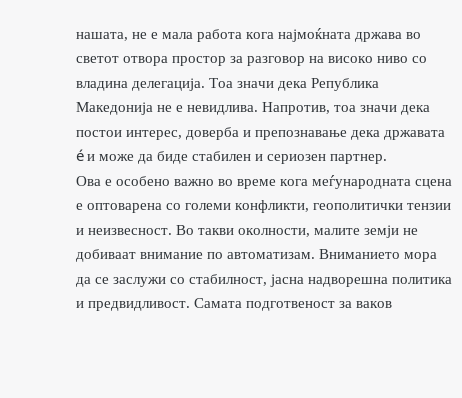нашата, не е мала работа кога најмоќната држава во светот отвора простор за разговор на високо ниво со владина делегација. Тоа значи дека Република Македонија не е невидлива. Напротив, тоа значи дека постои интерес, доверба и препознавање дека државата é и може да биде стабилен и сериозен партнер.
Ова е особено важно во време кога меѓународната сцена е оптоварена со големи конфликти, геополитички тензии и неизвесност. Во такви околности, малите земји не добиваат внимание по автоматизам. Вниманието мора да се заслужи со стабилност, јасна надворешна политика и предвидливост. Самата подготвеност за ваков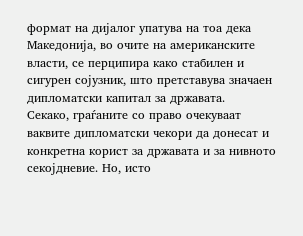формат на дијалог упатува на тоа дека Македонија, во очите на американските власти, се перципира како стабилен и сигурен сојузник, што претставува значаен дипломатски капитал за државата.
Секако, граѓаните со право очекуваат ваквите дипломатски чекори да донесат и конкретна корист за државата и за нивното секојдневие. Но, исто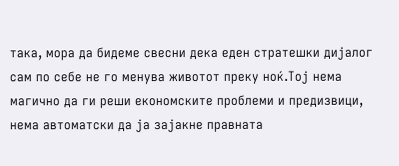така, мора да бидеме свесни дека еден стратешки дијалог сам по себе не го менува животот преку ноќ.Тој нема магично да ги реши економските проблеми и предизвици, нема автоматски да ја зајакне правната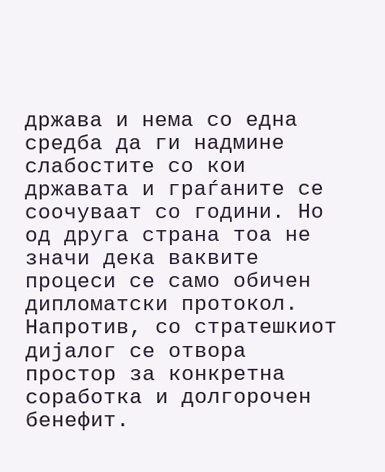држава и нема со една средба да ги надмине слабостите со кои државата и граѓаните се соочуваат со години. Но од друга страна тоа не значи дека ваквите процеси се само обичен дипломатски протокол. Напротив, со стратешкиот дијалог се отвора простор за конкретна соработка и долгорочен бенефит.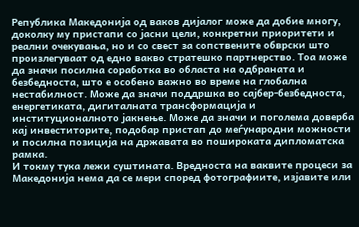Република Македонија од ваков дијалог може да добие многу, доколку му пристапи со јасни цели, конкретни приоритети и реални очекувања, но и со свест за сопствените обврски што произлегуваат од едно вакво стратешко партнерство. Тоа може да значи посилна соработка во областа на одбраната и безбедноста, што е особено важно во време на глобална нестабилност. Може да значи поддршка во сајбер-безбедноста, енергетиката, дигиталната трансформација и институционалното јакнење. Може да значи и поголема доверба кај инвеститорите, подобар пристап до меѓународни можности и посилна позиција на државата во пошироката дипломатска рамка.
И токму тука лежи суштината. Вредноста на ваквите процеси за Македонија нема да се мери според фотографиите, изјавите или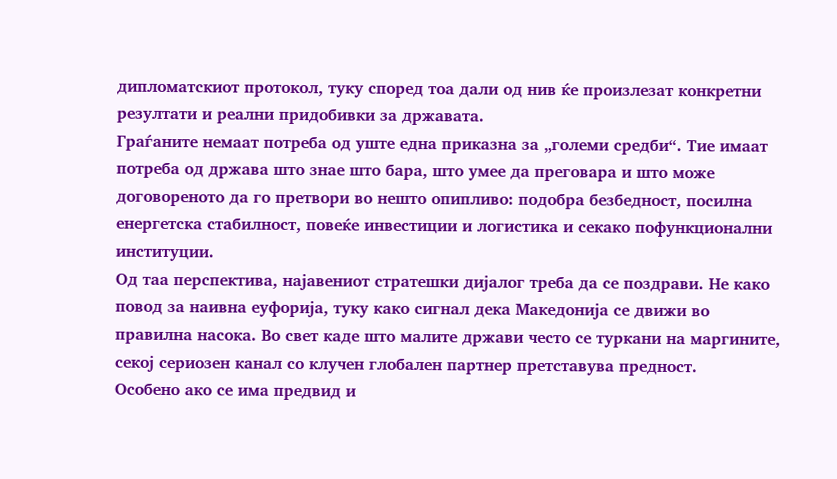дипломатскиот протокол, туку според тоа дали од нив ќе произлезат конкретни резултати и реални придобивки за државата.
Граѓаните немаат потреба од уште една приказна за „големи средби“. Тие имаат потреба од држава што знае што бара, што умее да преговара и што може договореното да го претвори во нешто опипливо: подобра безбедност, посилна енергетска стабилност, повеќе инвестиции и логистика и секако пофункционални институции.
Од таа перспектива, најавениот стратешки дијалог треба да се поздрави. Не како повод за наивна еуфорија, туку како сигнал дека Македонија се движи во правилна насока. Во свет каде што малите држави често се туркани на маргините, секој сериозен канал со клучен глобален партнер претставува предност.
Особено ако се има предвид и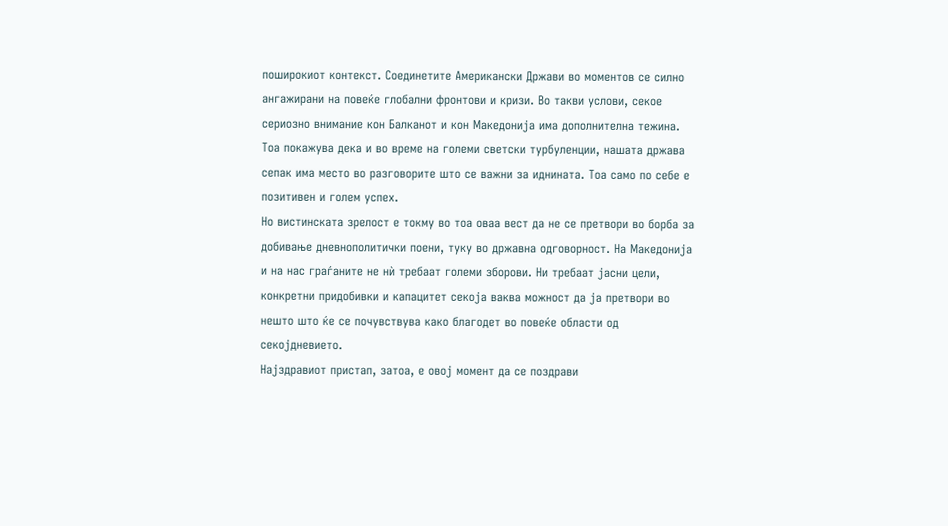поширокиот контекст. Соединетите Американски Држави во моментов се силно ангажирани на повеќе глобални фронтови и кризи. Во такви услови, секое сериозно внимание кон Балканот и кон Македонија има дополнителна тежина. Тоа покажува дека и во време на големи светски турбуленции, нашата држава сепак има место во разговорите што се важни за иднината. Тоа само по себе е позитивен и голем успех.
Но вистинската зрелост е токму во тоа оваа вест да не се претвори во борба за добивање дневнополитички поени, туку во државна одговорност. На Македонија и на нас граѓаните не нѝ требаат големи зборови. Ни требаат јасни цели, конкретни придобивки и капацитет секоја ваква можност да ја претвори во нешто што ќе се почувствува како благодет во повеќе области од секојдневието.
Најздравиот пристап, затоа, е овој момент да се поздрави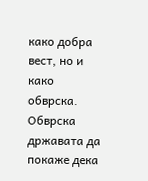како добра вест, но и како обврска. Обврска државата да покаже дека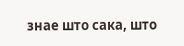знае што сака, што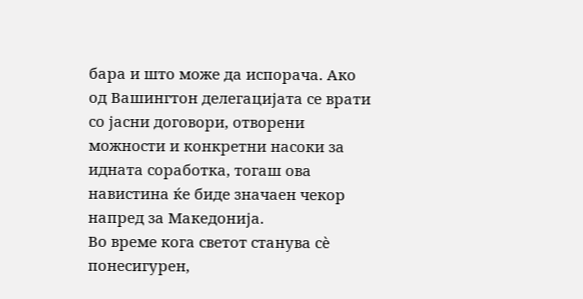бара и што може да испорача. Ако од Вашингтон делегацијата се врати со јасни договори, отворени можности и конкретни насоки за идната соработка, тогаш ова навистина ќе биде значаен чекор напред за Македонија.
Во време кога светот станува сè понесигурен,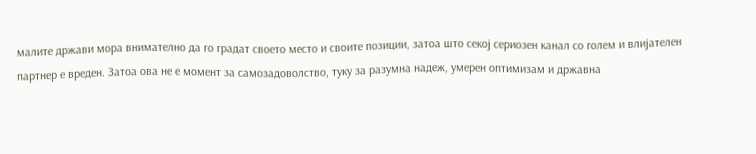малите држави мора внимателно да го градат своето место и своите позиции, затоа што секој сериозен канал со голем и влијателен партнер е вреден. Затоа ова не е момент за самозадоволство, туку за разумна надеж, умерен оптимизам и државна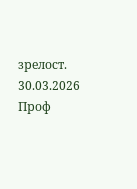зрелост.
30.03.2026
Проф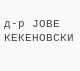д-р ЈОВЕ КЕКЕНОВСКИ